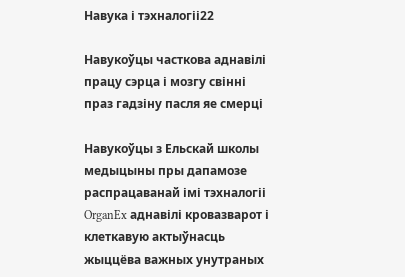Навука і тэхналогіі22

Навукоўцы часткова аднавілі працу сэрца і мозгу свінні праз гадзіну пасля яе смерці

Навукоўцы з Ельскай школы медыцыны пры дапамозе распрацаванай імі тэхналогіі OrganEx аднавілі кровазварот і клеткавую актыўнасць жыццёва важных унутраных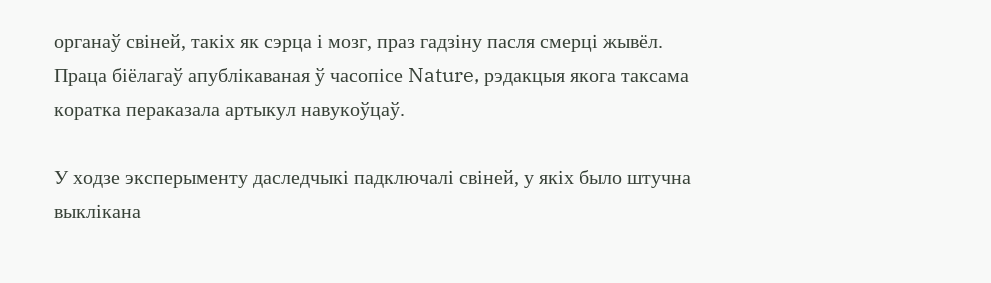органаў свіней, такіх як сэрца і мозг, праз гадзіну пасля смерці жывёл. Праца біёлагаў апублікаваная ў часопісе Nature, рэдакцыя якога таксама коратка пераказала артыкул навукоўцаў.

У ходзе эксперыменту даследчыкі падключалі свіней, у якіх было штучна выклікана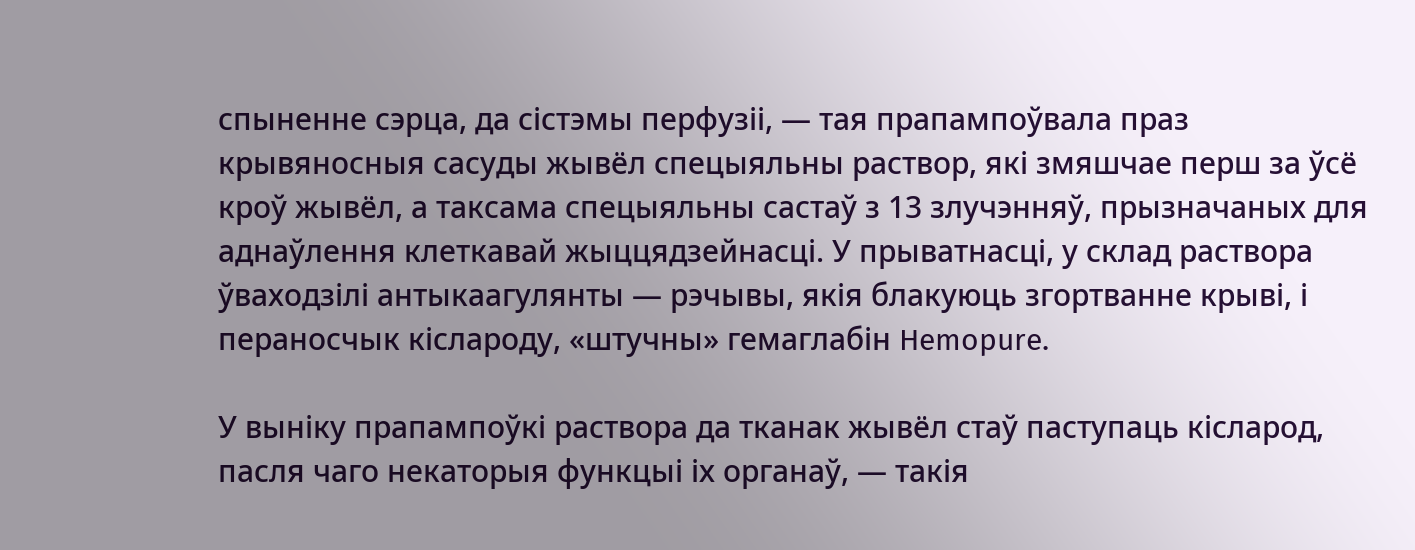спыненне сэрца, да сістэмы перфузіі, — тая прапампоўвала праз крывяносныя сасуды жывёл спецыяльны раствор, які змяшчае перш за ўсё кроў жывёл, а таксама спецыяльны састаў з 13 злучэнняў, прызначаных для аднаўлення клеткавай жыццядзейнасці. У прыватнасці, у склад раствора ўваходзілі антыкаагулянты — рэчывы, якія блакуюць згортванне крыві, і пераносчык кіслароду, «штучны» гемаглабін Hemopure.

У выніку прапампоўкі раствора да тканак жывёл стаў паступаць кісларод, пасля чаго некаторыя функцыі іх органаў, — такія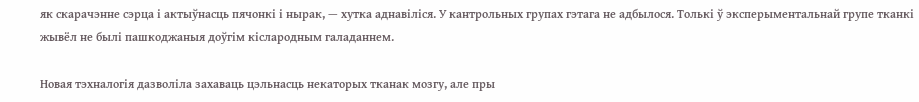як скарачэнне сэрца і актыўнасць пячонкі і нырак, — хутка аднавіліся. У кантрольных групах гэтага не адбылося. Толькі ў эксперыментальнай групе тканкі жывёл не былі пашкоджаныя доўгім кіслародным галаданнем.

Новая тэхналогія дазволіла захаваць цэльнасць некаторых тканак мозгу, але пры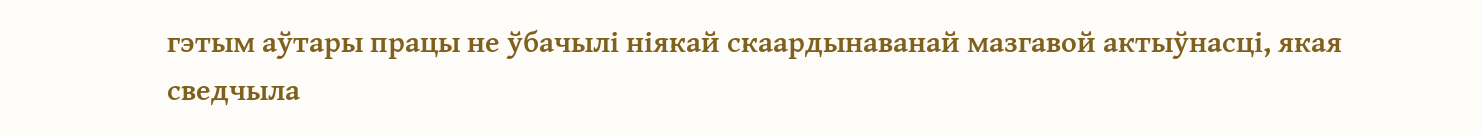гэтым аўтары працы не ўбачылі ніякай скаардынаванай мазгавой актыўнасці, якая сведчыла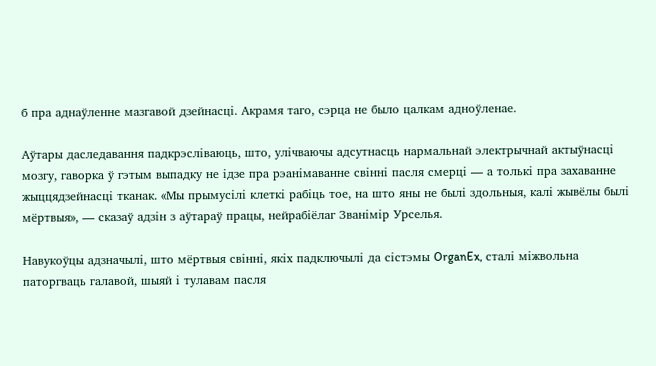б пра аднаўленне мазгавой дзейнасці. Акрамя таго, сэрца не было цалкам адноўленае.

Аўтары даследавання падкрэсліваюць, што, улічваючы адсутнасць нармальнай электрычнай актыўнасці мозгу, гаворка ў гэтым выпадку не ідзе пра рэанімаванне свінні пасля смерці — а толькі пра захаванне жыццядзейнасці тканак. «Мы прымусілі клеткі рабіць тое, на што яны не былі здольныя, калі жывёлы былі мёртвыя», — сказаў адзін з аўтараў працы, нейрабіёлаг Званімір Урселья.

Навукоўцы адзначылі, што мёртвыя свінні, якіх падключылі да сістэмы OrganEx, сталі міжвольна паторгваць галавой, шыяй і тулавам пасля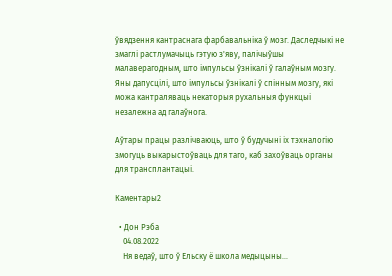ўвядзення кантраснага фарбавальніка ў мозг. Даследчыкі не змаглі растлумачыць гэтую з'яву, палічыўшы малаверагодным, што імпульсы ўзнікалі ў галаўным мозгу. Яны дапусцілі, што імпульсы ўзнікалі ў спінным мозгу, які можа кантраляваць некаторыя рухальныя функцыі незалежна ад галаўнога.

Аўтары працы разлічваюць, што ў будучыні іх тэхналогію змогуць выкарыстоўваць для таго, каб захоўваць органы для трансплантацыі.

Каментары2

  • Дон Рэба
    04.08.2022
    Ня ведаў, што ў Ельску ё школа медыцыны...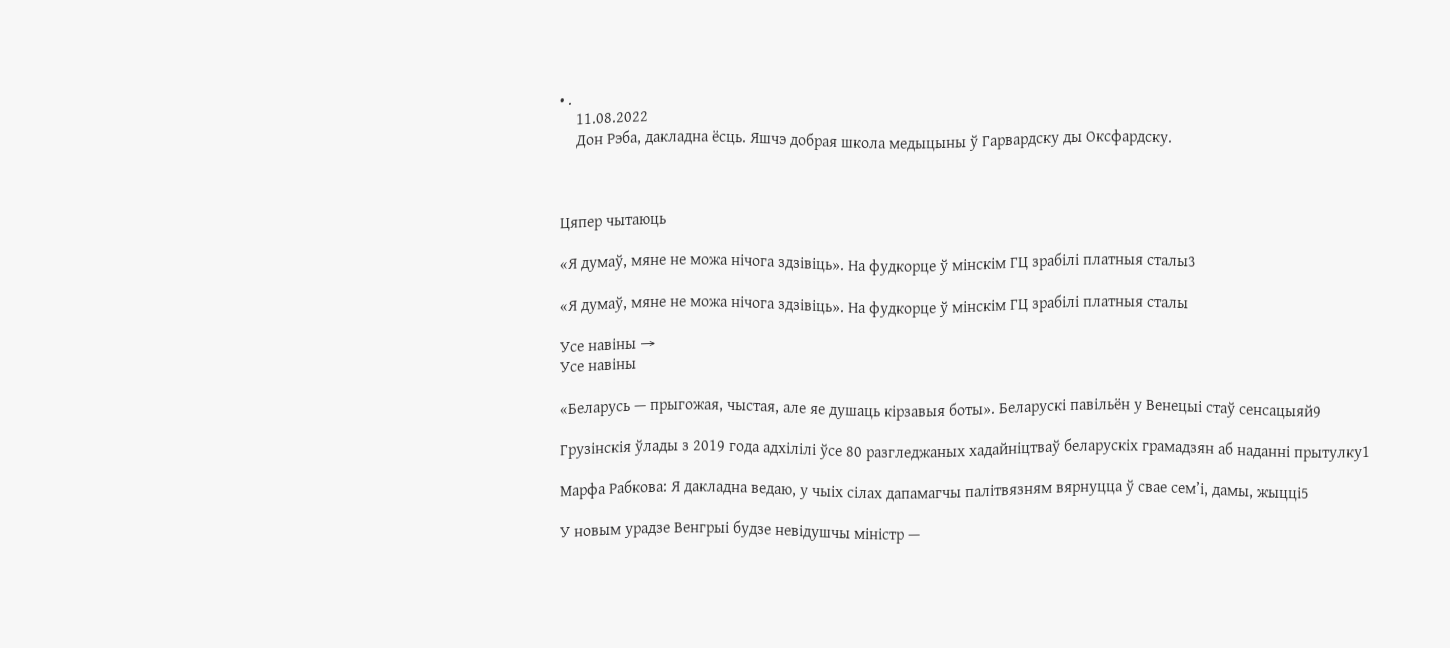• .
    11.08.2022
    Дон Рэба, дакладна ёсць. Яшчэ добрая школа медыцыны ў Гарвардску ды Оксфардску.



Цяпер чытаюць

«Я думаў, мяне не можа нічога здзівіць». На фудкорце ў мінскім ГЦ зрабілі платныя сталы3

«Я думаў, мяне не можа нічога здзівіць». На фудкорце ў мінскім ГЦ зрабілі платныя сталы

Усе навіны →
Усе навіны

«Беларусь — прыгожая, чыстая, але яе душаць кірзавыя боты». Беларускі павільён у Венецыі стаў сенсацыяй9

Грузінскія ўлады з 2019 года адхілілі ўсе 80 разгледжаных хадайніцтваў беларускіх грамадзян аб наданні прытулку1

Марфа Рабкова: Я дакладна ведаю, у чыіх сілах дапамагчы палітвязням вярнуцца ў свае сем’і, дамы, жыцці5

У новым урадзе Венгрыі будзе невідушчы міністр —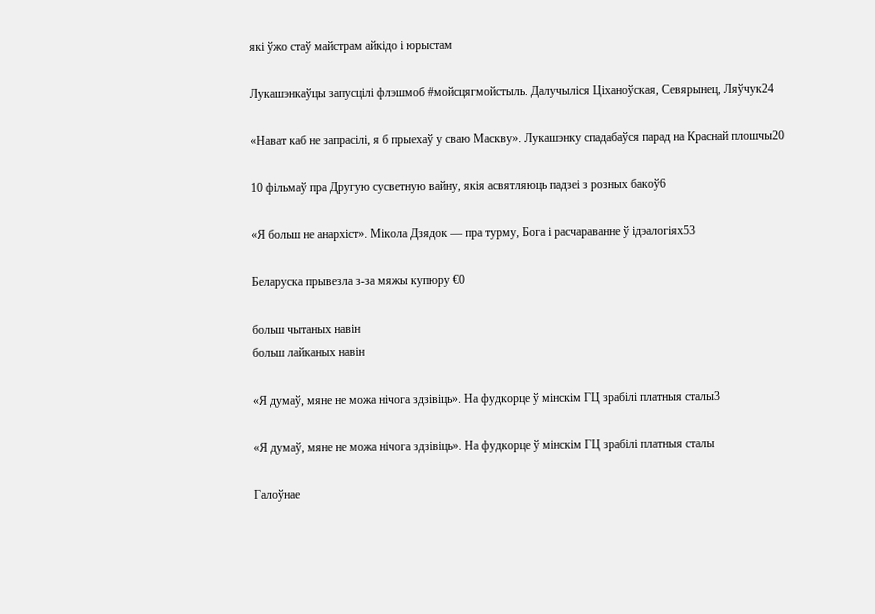які ўжо стаў майстрам айкідо і юрыстам

Лукашэнкаўцы запусцілі флэшмоб #мойсцягмойстыль. Далучыліся Ціханоўская, Севярынец, Ляўчук24

«Нават каб не запрасілі, я б прыехаў у сваю Маскву». Лукашэнку спадабаўся парад на Краснай плошчы20

10 фільмаў пра Другую сусветную вайну, якія асвятляюць падзеі з розных бакоў6

«Я больш не анархіст». Мікола Дзядок — пра турму, Бога і расчараванне ў ідэалогіях53

Беларуска прывезла з-за мяжы купюру €0

больш чытаных навін
больш лайканых навін

«Я думаў, мяне не можа нічога здзівіць». На фудкорце ў мінскім ГЦ зрабілі платныя сталы3

«Я думаў, мяне не можа нічога здзівіць». На фудкорце ў мінскім ГЦ зрабілі платныя сталы

Галоўнае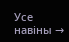Усе навіны →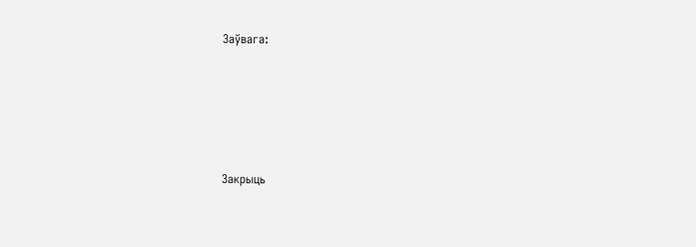Заўвага:









Закрыць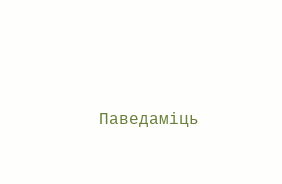Паведаміць